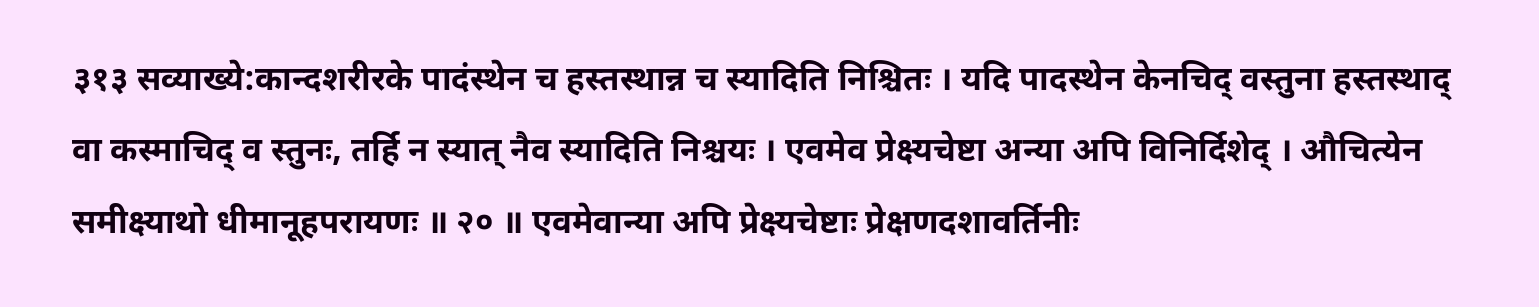३१३ सव्याख्ये:कान्दशरीरके पादंस्थेन च हस्तस्थान्न च स्यादिति निश्चितः । यदि पादस्थेन केनचिद् वस्तुना हस्तस्थाद् वा कस्माचिद् व स्तुनः, तर्हि न स्यात् नैव स्यादिति निश्चयः । एवमेव प्रेक्ष्यचेष्टा अन्या अपि विनिर्दिशेद् । औचित्येन समीक्ष्याथो धीमानूहपरायणः ॥ २० ॥ एवमेवान्या अपि प्रेक्ष्यचेष्टाः प्रेक्षणदशावर्तिनीः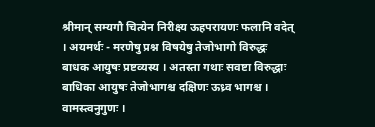श्रीमान् सम्यगौ चित्येन निरीक्ष्य ऊहपरायणः फलानि वदेत् । अयमर्थः - मरणेषु प्रश्न विषयेषु तेजोभागो विरुद्धः बाधक आयुषः प्रष्टव्यस्य । अतस्ता गथाः सवष्टा विरुद्धाः बाधिका आयुषः तेजोभागश्च दक्षिणः ऊध्र्व भागश्च । वामस्त्वनुगुणः ।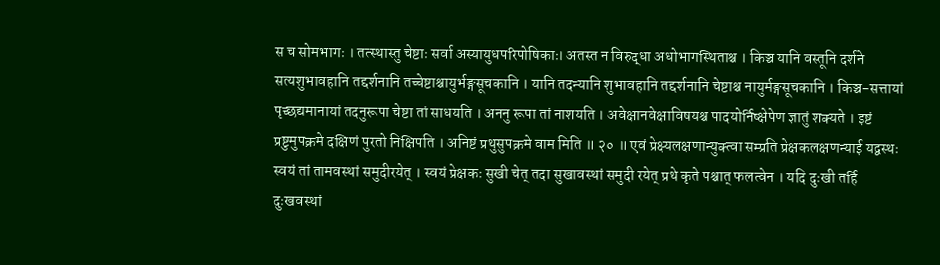स च सोमभागः । तत्स्थास्तु चेष्टाः सर्वा अस्यायुधपरिपोषिकाः। अतस्त न विरुद्धा अधोभागस्थिताश्च । किञ्च यानि वस्तूनि दर्शने सत्यशुभावहानि तद्दर्शनानि तच्चेष्टाश्चायुर्भङ्गसूचकानि । यानि तदन्यानि शुभावहानि तद्दर्शनानि चेष्टाश्च नायुर्मङ्गसूचकानि । किञ्च-सत्तायां पृच्छद्यमानायां तदनुरूपा चेष्टा तां साधयति । अननु रूपा तां नाशयति । अवेक्षानवेक्षाविषयश्च पादयोर्निष्क्षेपेण ज्ञातुं शक्यते । इष्टं प्रष्टुमुपक्रमे दक्षिणं पुरतो निक्षिपति । अनिष्टं प्रथुसुपक्रमे वाम मिति ॥ २० ॥ एवं प्रेक्ष्यलक्षणान्युक्त्वा सम्प्रति प्रेक्षकलक्षणन्याई यद्वस्थः स्वयं तां तामवस्थां समुदीरयेत् । स्वयं प्रेक्षकः सुखी चेत् तदा सुखावस्थां समुदी रयेत् प्रथे कृते पश्चात् फलत्वेन । यदि दुःखी तर्हि दुःखवस्थां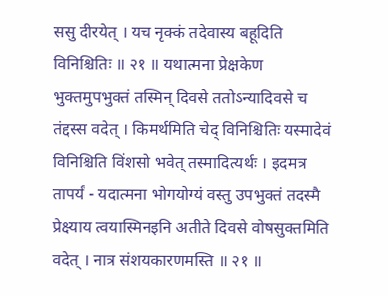ससु दीरयेत् । यच नृक्कं तदेवास्य बहूदिति विनिश्चितिः ॥ २१ ॥ यथात्मना प्रेक्षकेण भुक्तमुपभुक्तं तस्मिन् दिवसे ततोऽन्यादिवसे च तंद्दस्स वदेत् । किमर्थमिति चेद् विनिश्चितिः यस्मादेवं विनिश्चिति विंशसो भवेत् तस्मादित्यर्थः । इदमत्र तापर्यं - यदात्मना भोगयोग्यं वस्तु उपभुक्तं तदस्मै प्रेक्ष्याय त्वयास्मिनइनि अतीते दिवसे वोषसुक्तमिति वदेत् । नात्र संशयकारणमस्ति ॥ २१ ॥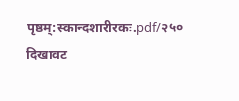पृष्ठम्:स्कान्दशारीरकः.pdf/२५०
दिखावट